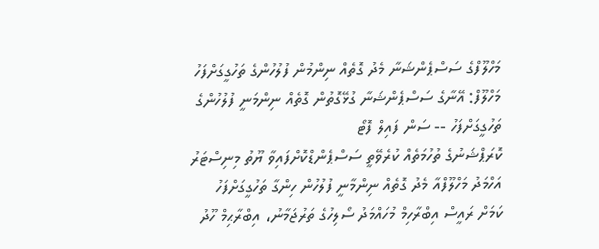މަހްލޫފްގެ ސަސްޕެންޝަނާ މެދު ގޮތެއް ނިންމުން ފުލުހުންގެ ތަހުގީގަށްފަހު
މަހްލޫފް: އޭނާގެ ސަސްޕެންޝަނާ ގުޅޭގޮތުން ގޮތެއް ނިންމަނީ ފުލުހުންގެ ތަހުގީގަށްފަހު -- ސަން ފައިލް ފޮޓޯ
ކޮރަޕްޝަނުގެ ތުހުމަތެއް ކުރެވޭތީ ސަސްޕެންޑްކޮށްފައިވާ ޔޫތު މިނިސްޓަރު އަހްމަދު މަހްލޫފްއާ މެދު ގޮތެއް ނިންމާނީ ފުލުހުން ހިންގާ ތަހުގީގަށްފަހު ކަމަށް ރައީސް އިބްރާހިމް މުހައްމަދު ސޯލިހުގެ ތަރުޖަމާނު، އިބްރާޙިމް ހޫދު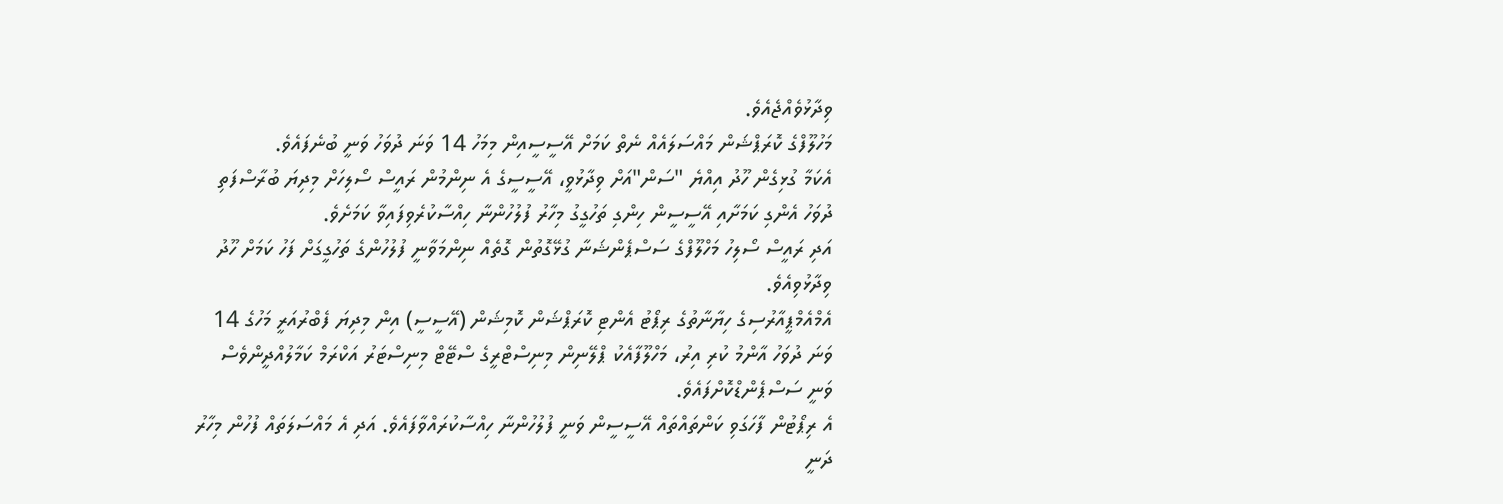ވިދާޅުވެއްޖެއެވެ.
މަހުލޫފްގެ ކޮރަޕްޝަން މައްސަލައެއް ނެތް ކަމަށް އޭސީސީއިން މިމަހު 14 ވަނަ ދުވަހު ވަނީ ބުނެފައެވެ.
އެކަމާ ގުޅިގެން ހޫދު އިއްޔެ "ސަން"އަށް ވިދާޅުވީ، އޭސީސީގެ އެ ނިންމުން ރައީސް ސޯލިހަށް މިދިޔަ ބުރާސްފަތި ދުވަހު އެންގި ކަމަށާއި އޭސީސީން ހިންގި ތަހުގީގު މިހާރު ފުލުހުންނާ ހިއްސާކުރެވިފައިވާ ކަމަށެވެ.
އަދި ރައީސް ސޯލިހު މަހްލޫފްގެ ސަސްޕެންޝަނާ ގުޅޭގޮތުން ގޮތެއް ނިންމަވާނީ ފުލުހުންގެ ތަހުގީގަށް ފަހު ކަމަށް ހޫދު ވިދާޅުވިއެވެ.
އެމްއެމްޕީއާރުސިގެ ހިޔާނާތުގެ ރިޕޯޓު އެންޓި ކޮރަޕްޝަން ކޮމިޝަން (އޭސީސީ) އިން މިދިޔަ ފެބްރުއަރީ މަހުގެ 14 ވަނަ ދުވަހު އާންމު ކުރި އިރު، މަހްލޫފާއެކު ޕްލޭނިން މިނިސްޓްރީގެ ސްޓޭޓް މިނިސްޓަރު އަކްރަމް ކަމާލުއްދީންވެސް ވަނީ ސަސްޕެންޑްކޮށްފައެވެ.
އެ ރިޕޯޓުން ފާހަގަވި ކަންތައްތައް އޭސީސީން ވަނީ ފުލުހުންނާ ހިއްސާކުރައްވާފައެވެ. އަދި އެ މައްސަލަތައް ފުހުން މިހާރު ދަނީ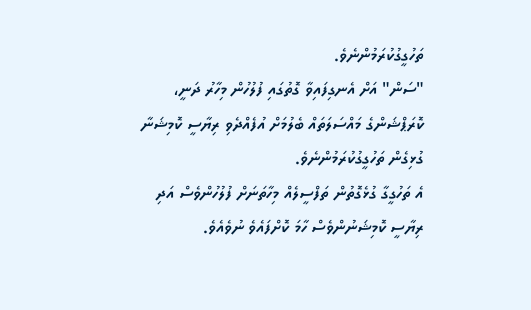ތަހުގީގުކުރަމުންނެވެ.
"ސަން" އަށް އެނގިފައިވާ ގޮތުގައި ފުލުހުން މިހާރު ދަނީ، ކޮރަޕްޝަންގެ މައްސަލަތައް ބެލުމަށް އުފެއްދެވި ރިޔާސީ ކޮމިޝަނާ ގުޅިގެން ތަހުގީގުކުރަމުންނެވެ.
އެ ތަހުގީގާ ގުޅެގޮތުން ތަފްސީލެއް މިހާތަނަށް ފުލުހުންވެސް އަދި ރިޔާސީ ކޮމިޝަނުންވެސް ހާމަ ކޮށްފައެވެ ނުވެއެވެ.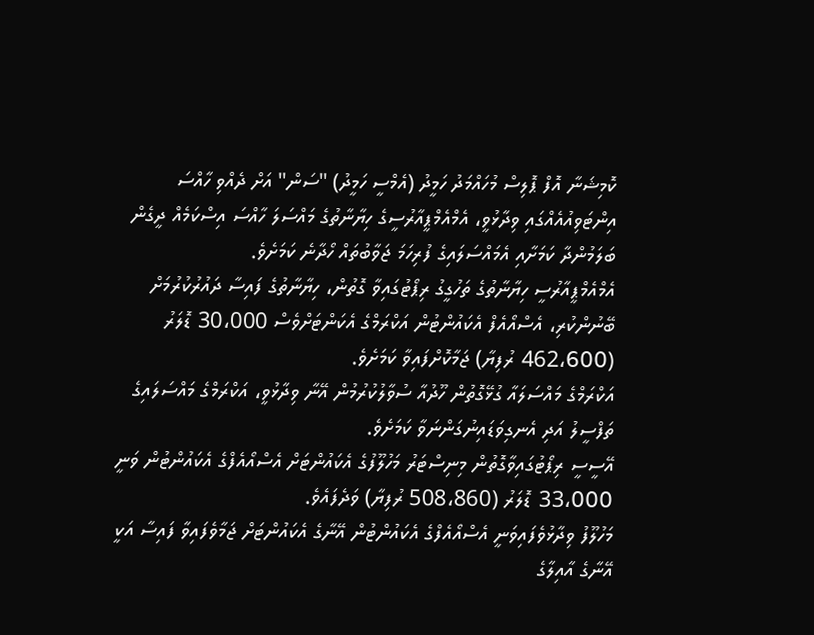ކޮމިޝަނާ އޮފް ޕޮލިސް މުހައްމަދު ހަމީދު (އެމްސީ ހަމީދު) "ސަން" އަށް ދެއްވި ހާއްސަ އިންޓަވިއުއެއްގައި ވިދާޅުވީ، އެމްއެމްޕީއާރުސީގެ ހިޔާނާތުގެ މައްސަލަ ހާއްސަ އިސްކަމެއް ދީގެން ބަލަމުންދާ ކަމަށާއި އެމައްސަލައިގެ ފުރިހަމަ ޖަވާބުތައް ހޯދާނެ ކަމަށެވެ.
އެމްއެމްޕީއާރުސީ ހިޔާނާތުގެ ތަހުގީގު ރިޕޯޓުގައިވާ ގޮތުން، ހިޔާނާތުގެ ފައިސާ ދައުރުކުރުމަށް ބޭނުންކުރި، އެސްއޯއެފް އެކައުންޓުން އަކްރަމްގެ އެކަންޓަށްވެސް 30،000 ޑޮލަރު (462،600 ރުފިޔާ) ޖަމާކޮށްފައިވާ ކަމަށެވެ.
އަކްރަމްގެ މައްސަލައާ ގުޅޭގޮތުން ހޫދުއާ ސުވާލުކުރުމުން އޭނާ ވިދާޅުވީ، އަކްރަމްގެ މައްސަލައިގެ ތަފްސީލު އަދި އެނގިވަޑައިނުގަންނަވާ ކަމަށެވެ.
އޭސީސީ ރިޕޯޓުގައިވާގޮތުން މިނިސްޓަރު މަހުލޫފުގެ އެކައުންޓަށް އެސްއޯއެފްގެ އެކައުންޓުން ވަނީ 33،000 ޑޮލަރު (508،860 ރުފިޔާ) ވަދެފައެވެ.
މަހުލޫފު ވިދާޅުވެފައިވަނީ އެސްއޯއެފްގެ އެކައުންޓުން އޭނާގެ އެކައުންޓަށް ޖަމާވެފައިވާ ފައިސާ އަކީ އޭނާގެ އާއިލާގެ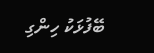ބޭފުޅަކު ހިންގި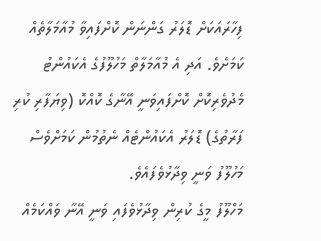ފިހާރައަކަށް ޑޮލަރު ގަންނަން ކޮށްފައިވާ މުއާމަލާތެއް ކަމަށެވެ. އަދި އެ މުއާމަލާތް މަހުލޫފުގެ އެކައުންޓު މެދުވެރިކޮށް ކޮށްފައިވަނީ އޭނާގެ ކޮއްކޮ (ވިޔަފާރި ކުރި ފަރާތުގެ) ޑޮލަރު އެކައުންޓެއް ނެތުމުން ކަމަށްވެސް މަހުލޫފު ވަނީ ވިދާޅުވެފައެވެ.
މަހްލޫފު މީގެ ކުރިން ވިދާޅުވެފައި ވަނީ އޭނާ ވައްކަމެއް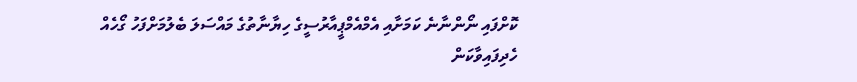ކޮށްފައި ނޯންނާނެ ކަމަށާއި އެމްއެމްޕީއާރުސީގެ ހިޔާނާތުގެ މައްސަލަ ބެލުމަށްފަހު ގޯހެއް ހެދިފައިވާކަން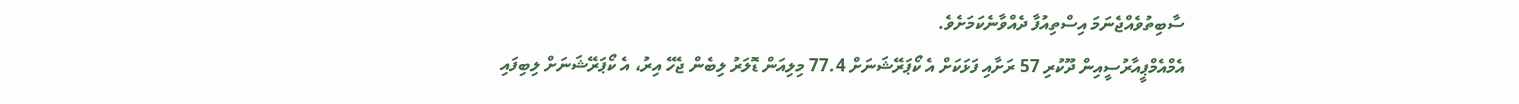ސާބިތުވެއްޖެނަމަ އިސްތިއުފާ ދެއްވާނެކަމަށެވެ.
އެމްއެމްޕީއާރުސީއިން ދޫކުރި 57 ރަށާއި ފަޅަކަށް އެ ކޯޕަރޭޝަނަށް 77.4 މިލިއަން ޑޮލަރު ލިބެން ޖެހޭ އިރު، އެ ކޯޕަރޭޝަނަށް ލިބިފައި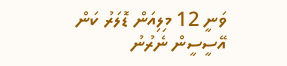ވަނީ 12 މިލިއަން ޑޮލަރު ކަން އޭސީސީން ނެރުނު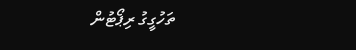ތަހުގީގު ރިޕޯޓުން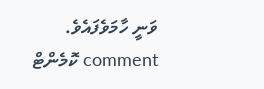ވަނީ ހާމަވެފައެވެ.
comment ކޮމެންޓް